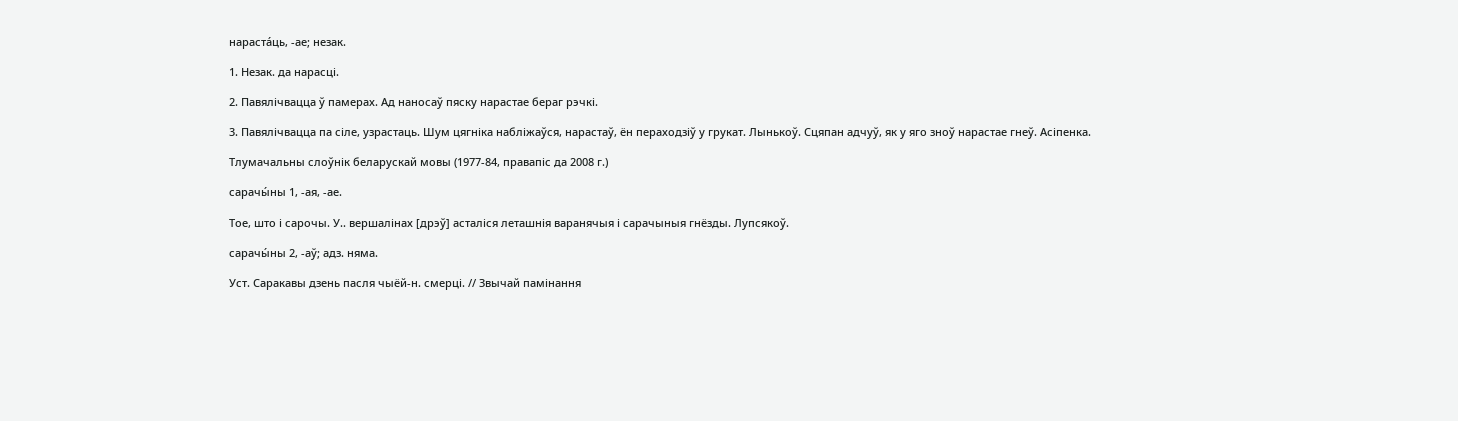нараста́ць, ‑ае; незак.

1. Незак. да нарасці.

2. Павялічвацца ў памерах. Ад наносаў пяску нарастае бераг рэчкі.

3. Павялічвацца па сіле, узрастаць. Шум цягніка набліжаўся, нарастаў, ён пераходзіў у грукат. Лынькоў. Сцяпан адчуў, як у яго зноў нарастае гнеў. Асіпенка.

Тлумачальны слоўнік беларускай мовы (1977-84, правапіс да 2008 г.)

сарачы́ны 1, ‑ая, ‑ае.

Тое, што і сарочы. У.. вершалінах [дрэў] асталіся леташнія варанячыя і сарачыныя гнёзды. Лупсякоў.

сарачы́ны 2, ‑аў; адз. няма.

Уст. Саракавы дзень пасля чыёй‑н. смерці. // Звычай памінання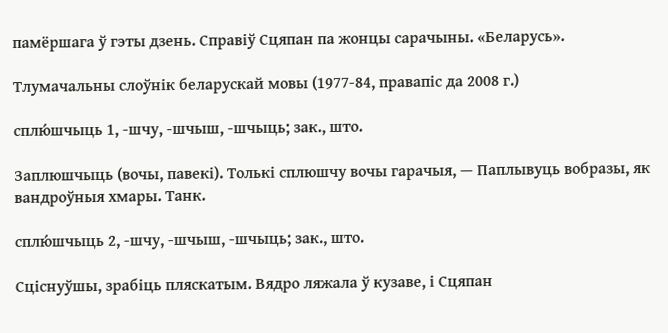памёршага ў гэты дзень. Справіў Сцяпан па жонцы сарачыны. «Беларусь».

Тлумачальны слоўнік беларускай мовы (1977-84, правапіс да 2008 г.)

сплю́шчыць 1, ‑шчу, ‑шчыш, ‑шчыць; зак., што.

Заплюшчыць (вочы, павекі). Толькі сплюшчу вочы гарачыя, — Паплывуць вобразы, як вандроўныя хмары. Танк.

сплю́шчыць 2, ‑шчу, ‑шчыш, ‑шчыць; зак., што.

Сціснуўшы, зрабіць пляскатым. Вядро ляжала ў кузаве, і Сцяпан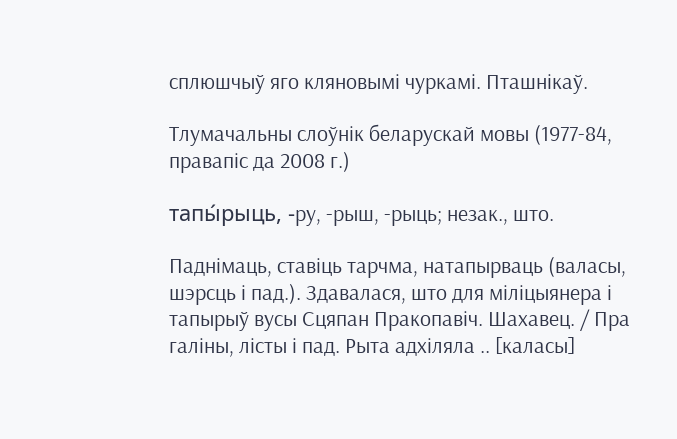сплюшчыў яго кляновымі чуркамі. Пташнікаў.

Тлумачальны слоўнік беларускай мовы (1977-84, правапіс да 2008 г.)

тапы́рыць, ‑ру, ‑рыш, ‑рыць; незак., што.

Паднімаць, ставіць тарчма, натапырваць (валасы, шэрсць і пад.). Здавалася, што для міліцыянера і тапырыў вусы Сцяпан Пракопавіч. Шахавец. / Пра галіны, лісты і пад. Рыта адхіляла .. [каласы]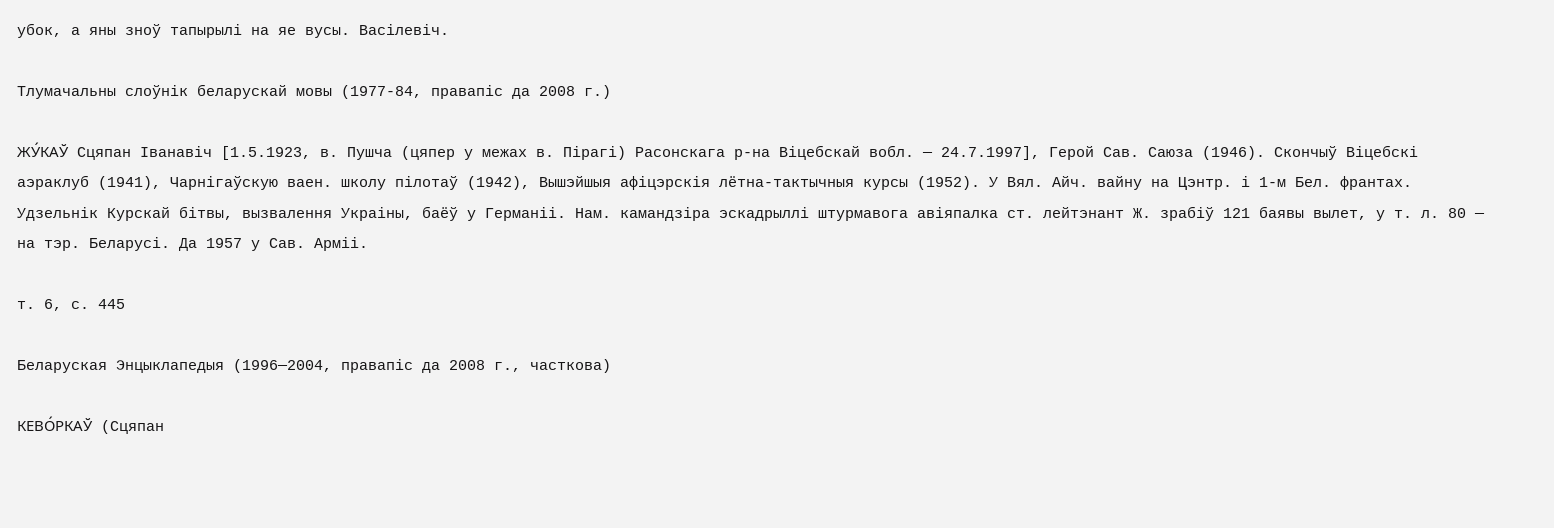убок, а яны зноў тапырылі на яе вусы. Васілевіч.

Тлумачальны слоўнік беларускай мовы (1977-84, правапіс да 2008 г.)

ЖУ́КАЎ Сцяпан Іванавіч [1.5.1923, в. Пушча (цяпер у межах в. Пірагі) Расонскага р-на Віцебскай вобл. — 24.7.1997], Герой Сав. Саюза (1946). Скончыў Віцебскі аэраклуб (1941), Чарнігаўскую ваен. школу пілотаў (1942), Вышэйшыя афіцэрскія лётна-тактычныя курсы (1952). У Вял. Айч. вайну на Цэнтр. і 1-м Бел. франтах. Удзельнік Курскай бітвы, вызвалення Украіны, баёў у Германіі. Нам. камандзіра эскадрыллі штурмавога авіяпалка ст. лейтэнант Ж. зрабіў 121 баявы вылет, у т. л. 80 — на тэр. Беларусі. Да 1957 у Сав. Арміі.

т. 6, с. 445

Беларуская Энцыклапедыя (1996—2004, правапіс да 2008 г., часткова)

КЕВО́РКАЎ (Сцяпан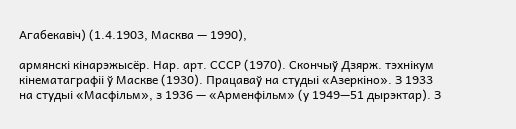Агабекавіч) (1.4.1903, Масква — 1990),

армянскі кінарэжысёр. Нар. арт. СССР (1970). Скончыў Дзярж. тэхнікум кінематаграфіі ў Маскве (1930). Працаваў на студыі «Азеркіно». З 1933 на студыі «Масфільм», з 1936 — «Арменфільм» (у 1949—51 дырэктар). З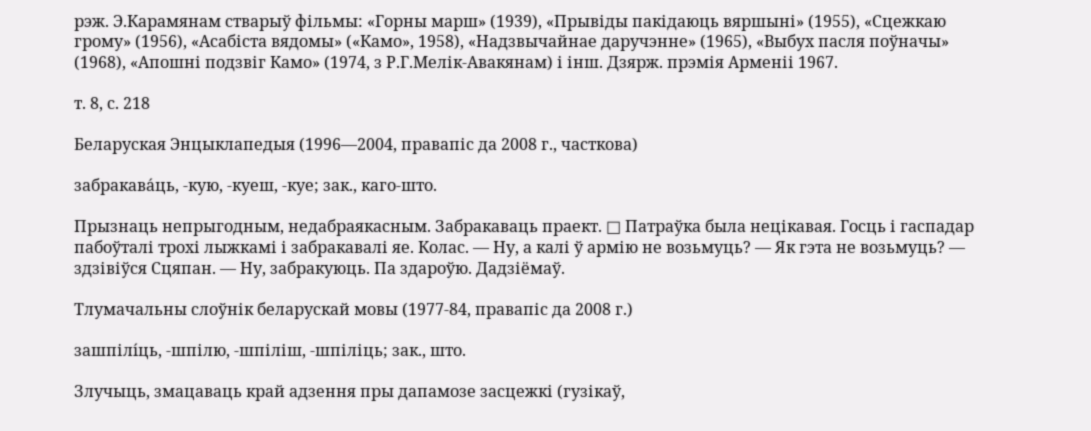рэж. Э.Карамянам стварыў фільмы: «Горны марш» (1939), «Прывіды пакідаюць вяршыні» (1955), «Сцежкаю грому» (1956), «Асабіста вядомы» («Камо», 1958), «Надзвычайнае даручэнне» (1965), «Выбух пасля поўначы» (1968), «Апошні подзвіг Камо» (1974, з Р.Г.Мелік-Авакянам) і інш. Дзярж. прэмія Арменіі 1967.

т. 8, с. 218

Беларуская Энцыклапедыя (1996—2004, правапіс да 2008 г., часткова)

забракава́ць, ‑кую, ‑куеш, ‑куе; зак., каго-што.

Прызнаць непрыгодным, недабраякасным. Забракаваць праект. □ Патраўка была нецікавая. Госць і гаспадар пабоўталі трохі лыжкамі і забракавалі яе. Колас. — Ну, а калі ў армію не возьмуць? — Як гэта не возьмуць? — здзівіўся Сцяпан. — Ну, забракуюць. Па здароўю. Дадзіёмаў.

Тлумачальны слоўнік беларускай мовы (1977-84, правапіс да 2008 г.)

зашпілі́ць, ‑шпілю, ‑шпіліш, ‑шпіліць; зак., што.

Злучыць, змацаваць край адзення пры дапамозе засцежкі (гузікаў,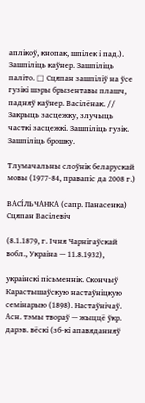аплікоў, кнопак, шпілек і пад.). Зашпіліць каўнер. Зашпіліць паліто. □ Сцяпан зашпіліў на ўсе гузікі шэры брызентавы плашч, падняў каўнер. Васілёнак. // Закрыць засцежку, злучыць часткі засцежкі. Зашпіліць гузік. Зашпіліць брошку.

Тлумачальны слоўнік беларускай мовы (1977-84, правапіс да 2008 г.)

ВАСІ́ЛЬЧАНКА (сапр. Панасенка) Сцяпан Васілевіч

(8.1.1879, г. Ічня Чарнігаўскай вобл., Украіна — 11.8.1932),

украінскі пісьменнік. Скончыў Карастышаўскую настаўніцкую семінарыю (1898). Настаўнічаў. Асн. тэмы твораў — жыццё ўкр. дарэв. вёскі (зб-кі апавяданняў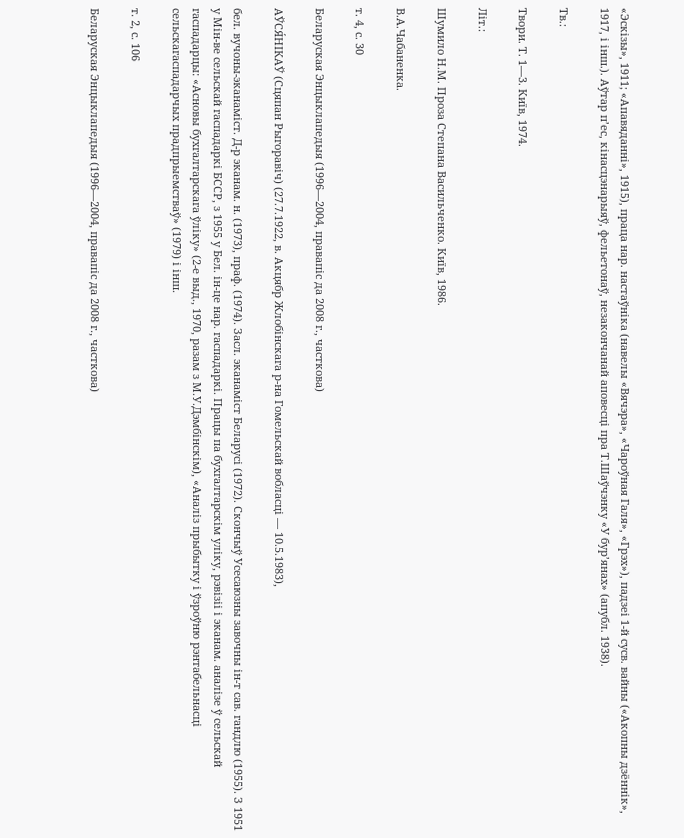«Эскізы», 1911; «Апавяданні», 1915), праца нар. настаўніка (навелы «Вячэра», «Чароўная Галя», «Грэх»), падзеі 1-й сусв. вайны («Акопны дзённік», 1917, і інш.). Аўтар п’ес, кінасцэнарыяў, фельетонаў, незакончанай аповесці пра Т.Шаўчэнку «У бур’янах» (апубл. 1938).

Тв.:

Твори. Т. 1—3. Київ, 1974.

Літ.:

Шумило Н.М. Проза Степана Васильченко. Київ, 1986.

В.А.Чабаненка.

т. 4, с. 30

Беларуская Энцыклапедыя (1996—2004, правапіс да 2008 г., часткова)

АЎСЯ́НІКАЎ (Сцяпан Рыгоравіч) (27.7.1922, в. Акцябр Жлобінскага р-на Гомельскай вобласці — 10.5.1983),

бел. вучоны-эканаміст. Д-р эканам. н. (1973), праф. (1974). Засл. эканаміст Беларусі (1972). Скончыў Усесаюзны завочны ін-т сав. гандлю (1955). З 1951 у Мін-ве сельскай гаспадаркі БССР, з 1955 у Бел. ін-це нар. гаспадаркі. Працы па бухгалтарскім уліку, рэвізіі і эканам. аналізе ў сельскай гаспадарцы: «Асновы бухгалтарскага ўліку» (2-е выд., 1970, разам з М.У.Дэмбінскім), «Аналіз прыбытку і ўзроўню рэнтабельнасці сельскагаспадарчых прадпрыемстваў» (1979) і інш.

т. 2, с. 106

Беларуская Энцыклапедыя (1996—2004, правапіс да 2008 г., часткова)